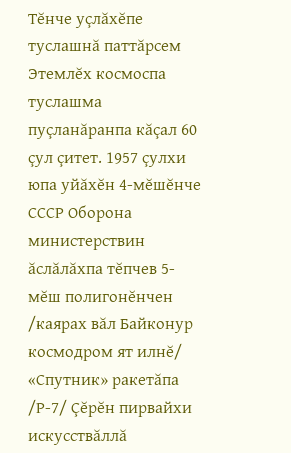Тĕнче уçлăхĕпе туслашнă паттăрсем
Этемлĕх космоспа туслашма пуçланăранпа кăçал 60 çул çитет. 1957 çулхи юпа уйăхĕн 4-мĕшĕнче СССР Оборона министерствин ăслăлăхпа тĕпчев 5-мĕш полигонĕнчен /каярах вăл Байконур космодром ят илнĕ/ «Спутник» ракетăпа /Р-7/ Çĕрĕн пирвайхи искусствăллă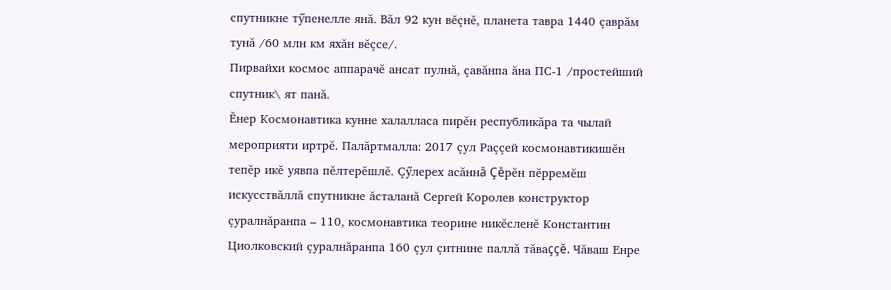спутникне тӳпенелле янă. Вăл 92 кун вĕçнĕ, планета тавра 1440 çаврăм тунă /60 млн км яхăн вĕçсе/.
Пирвайхи космос аппарачĕ ансат пулнă, çавăнпа ăна ПС-1 /простейший спутник\ ят панă.
Ĕнер Космонавтика кунне халалласа пирĕн республикăра та чылай мероприяти иртрĕ. Палăртмалла: 2017 çул Раççей космонавтикишĕн тепĕр икĕ уявпа пĕлтерĕшлĕ. Çӳлерех асăннă Çĕрĕн пĕрремĕш искусствăллă спутникне ăсталанă Сергей Королев конструктор çуралнăранпа – 110, космонавтика теорине никĕсленĕ Константин Циолковский çуралнăранпа 160 çул çитнине паллă тăваççĕ. Чăваш Енре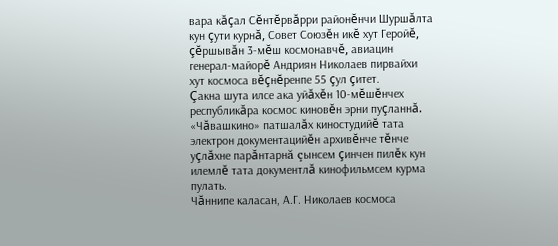вара кăçал Сĕнтĕрвăрри районĕнчи Шуршăлта кун çути курнă, Совет Союзĕн икĕ хут Геройĕ, çĕршывăн 3-мĕш космонавчĕ, авиацин генерал-майорĕ Андриян Николаев пирвайхи хут космоса вĕçнĕренпе 55 çул çитет.
Çакна шута илсе ака уйăхĕн 10-мĕшĕнчех республикăра космос киновĕн эрни пуçланнă. «Чăвашкино» патшалăх киностудийĕ тата электрон документацийĕн архивĕнче тĕнче уçлăхне парăнтарнă çынсем çинчен пилĕк кун илемлĕ тата документлă кинофильмсем курма пулать.
Чăннипе каласан, А.Г. Николаев космоса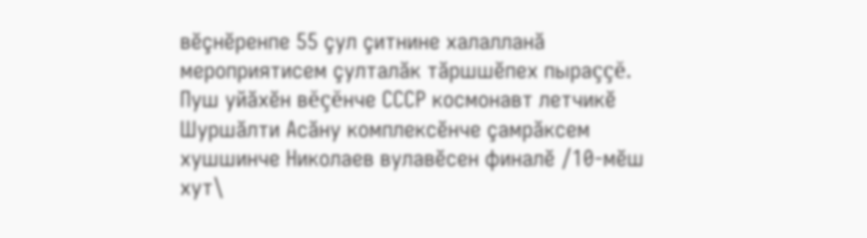вĕçнĕренпе 55 çул çитнине халалланă мероприятисем çулталăк тăршшĕпех пыраççĕ. Пуш уйăхĕн вĕçĕнче СССР космонавт летчикĕ Шуршăлти Асăну комплексĕнче çамрăксем хушшинче Николаев вулавĕсен финалĕ /10-мĕш хут\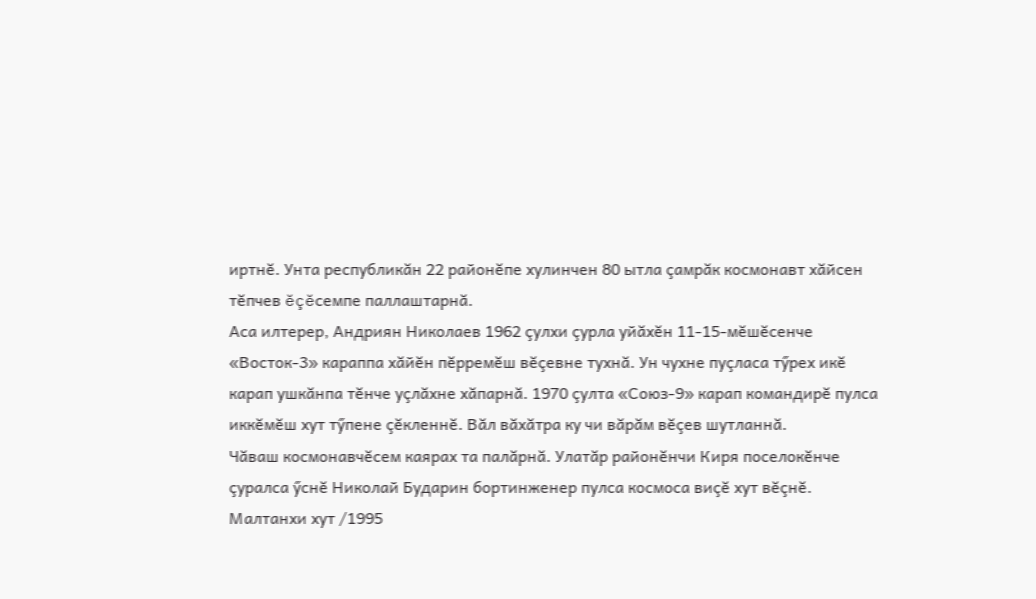иртнĕ. Унта республикăн 22 районĕпе хулинчен 80 ытла çамрăк космонавт хăйсен тĕпчев ĕçĕсемпе паллаштарнă.
Аса илтерер, Андриян Николаев 1962 çулхи çурла уйăхĕн 11-15-мĕшĕсенче «Восток-3» караппа хăйĕн пĕрремĕш вĕçевне тухнă. Ун чухне пуçласа тӳрех икĕ карап ушкăнпа тĕнче уçлăхне хăпарнă. 1970 çулта «Союз-9» карап командирĕ пулса иккĕмĕш хут тӳпене çĕкленнĕ. Вăл вăхăтра ку чи вăрăм вĕçев шутланнă.
Чăваш космонавчĕсем каярах та палăрнă. Улатăр районĕнчи Киря поселокĕнче çуралса ӳснĕ Николай Бударин бортинженер пулса космоса виçĕ хут вĕçнĕ. Малтанхи хут /1995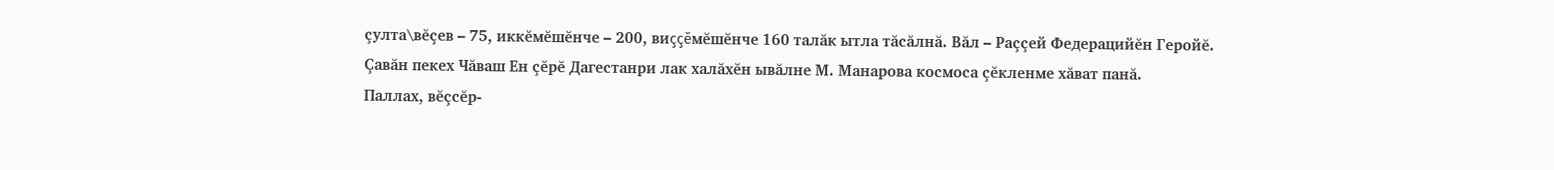çулта\вĕçев – 75, иккĕмĕшĕнче – 200, виççĕмĕшĕнче 160 талăк ытла тăсăлнă. Вăл – Раççей Федерацийĕн Геройĕ. Çавăн пекех Чăваш Ен çĕрĕ Дагестанри лак халăхĕн ывăлне М. Манарова космоса çĕкленме хăват панă.
Паллах, вĕçсĕр-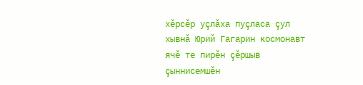хĕрсĕр уçлăха пуçласа çул хывнă Юрий Гагарин космонавт ячĕ те пирĕн çĕршыв çыннисемшĕн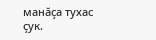манăçа тухас çук.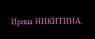Ирина НИКИТИНА.